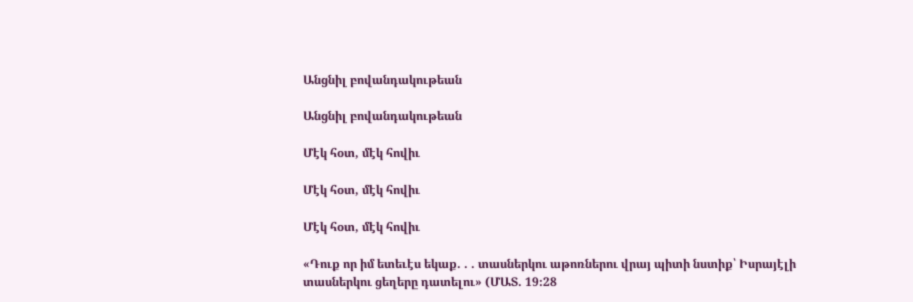Անցնիլ բովանդակութեան

Անցնիլ բովանդակութեան

Մէկ հօտ, մէկ հովիւ

Մէկ հօտ, մէկ հովիւ

Մէկ հօտ, մէկ հովիւ

«Դուք որ իմ ետեւէս եկաք. . . տասներկու աթոռներու վրայ պիտի նստիք՝ Իսրայէլի տասներկու ցեղերը դատելու» (ՄԱՏ. 19։28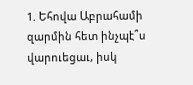1. Եհովա Աբրահամի զարմին հետ ինչպէ՞ս վարուեցաւ, իսկ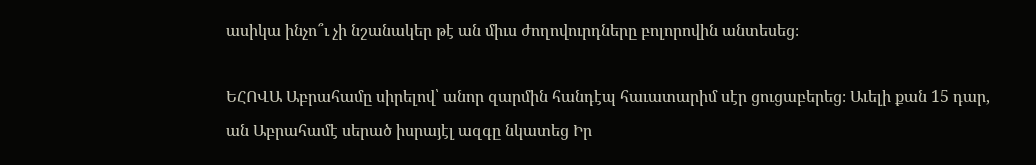ասիկա ինչո՞ւ չի նշանակեր թէ ան միւս ժողովուրդները բոլորովին անտեսեց։

ԵՀՈՎԱ Աբրահամը սիրելով՝ անոր զարմին հանդէպ հաւատարիմ սէր ցուցաբերեց։ Աւելի քան 15 դար, ան Աբրահամէ սերած իսրայէլ ազգը նկատեց Իր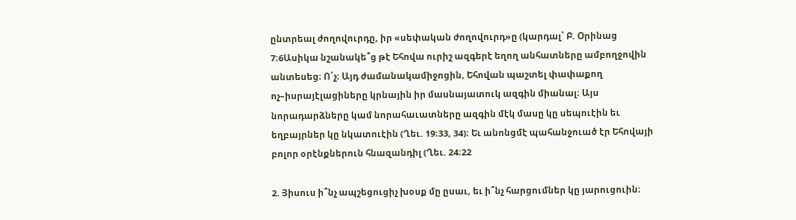ընտրեալ ժողովուրդը, իր «սեփական ժողովուրդ»ը (կարդալ՝ Բ. Օրինաց 7։6Ասիկա նշանակե՞ց թէ Եհովա ուրիշ ազգերէ եղող անհատները ամբողջովին անտեսեց։ Ո՛չ։ Այդ ժամանակամիջոցին, Եհովան պաշտել փափաքող ոչ–իսրայէլացիները կրնային իր մասնայատուկ ազգին միանալ։ Այս նորադարձները կամ նորահաւատները ազգին մէկ մասը կը սեպուէին եւ եղբայրներ կը նկատուէին (Ղեւ. 19։33, 34)։ Եւ անոնցմէ պահանջուած էր Եհովայի բոլոր օրէնքներուն հնազանդիլ (Ղեւ. 24։22

2. Յիսուս ի՞նչ ապշեցուցիչ խօսք մը ըսաւ, եւ ի՞նչ հարցումներ կը յարուցուին։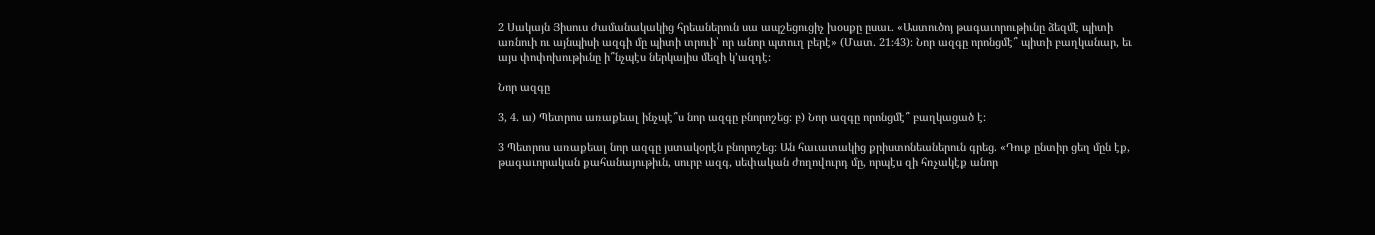2 Սակայն Յիսուս ժամանակակից հրեաներուն սա ապշեցուցիչ խօսքը ըսաւ. «Աստուծոյ թագաւորութիւնը ձեզմէ պիտի առնուի ու այնպիսի ազգի մը պիտի տրուի՝ որ անոր պտուղ բերէ» (Մատ. 21։43)։ Նոր ազգը որոնցմէ՞ պիտի բաղկանար, եւ այս փոփոխութիւնը ի՞նչպէս ներկայիս մեզի կ’ազդէ։

Նոր ազգը

3, 4. ա) Պետրոս առաքեալ ինչպէ՞ս նոր ազգը բնորոշեց։ բ) Նոր ազգը որոնցմէ՞ բաղկացած է։

3 Պետրոս առաքեալ նոր ազգը յստակօրէն բնորոշեց։ Ան հաւատակից քրիստոնեաներուն գրեց. «Դուք ընտիր ցեղ մըն էք, թագաւորական քահանայութիւն, սուրբ ազգ, սեփական ժողովուրդ մը, որպէս զի հռչակէք անոր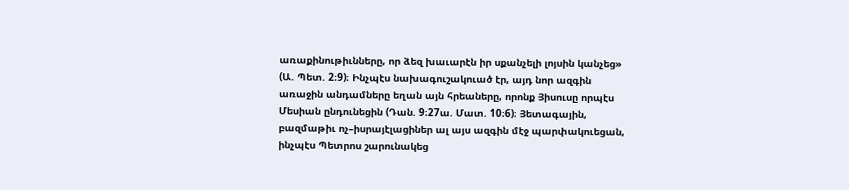առաքինութիւնները, որ ձեզ խաւարէն իր սքանչելի լոյսին կանչեց» (Ա. Պետ. 2։9)։ Ինչպէս նախագուշակուած էր, այդ նոր ազգին առաջին անդամները եղան այն հրեաները, որոնք Յիսուսը որպէս Մեսիան ընդունեցին (Դան. 9։27ա. Մատ. 10։6)։ Յետագային, բազմաթիւ ոչ–իսրայէլացիներ ալ այս ազգին մէջ պարփակուեցան, ինչպէս Պետրոս շարունակեց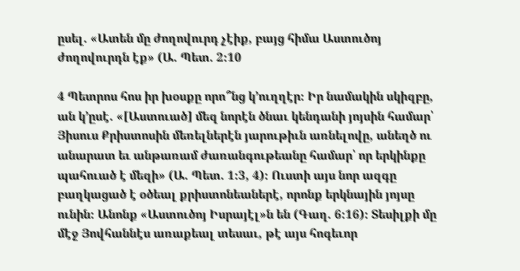ըսել. «Ատեն մը ժողովուրդ չէիք, բայց հիմա Աստուծոյ ժողովուրդն էք» (Ա. Պետ. 2։10

4 Պետրոս հոս իր խօսքը որո՞նց կ’ուղղէր։ Իր նամակին սկիզբը, ան կ’ըսէ. «[Աստուած] մեզ նորէն ծնաւ կենդանի յոյսին համար՝ Յիսուս Քրիստոսին մեռելներէն յարութիւն առնելովը, անեղծ ու անարատ եւ անթառամ ժառանգութեանը համար՝ որ երկինքը պահուած է մեզի» (Ա. Պետ. 1։3, 4)։ Ուստի այս նոր ազգը բաղկացած է օծեալ քրիստոնեաներէ, որոնք երկնային յոյսը ունին։ Անոնք «Աստուծոյ Իսրայէլ»ն են (Գաղ. 6։16)։ Տեսիլքի մը մէջ Յովհաննէս առաքեալ տեսաւ, թէ այս հոգեւոր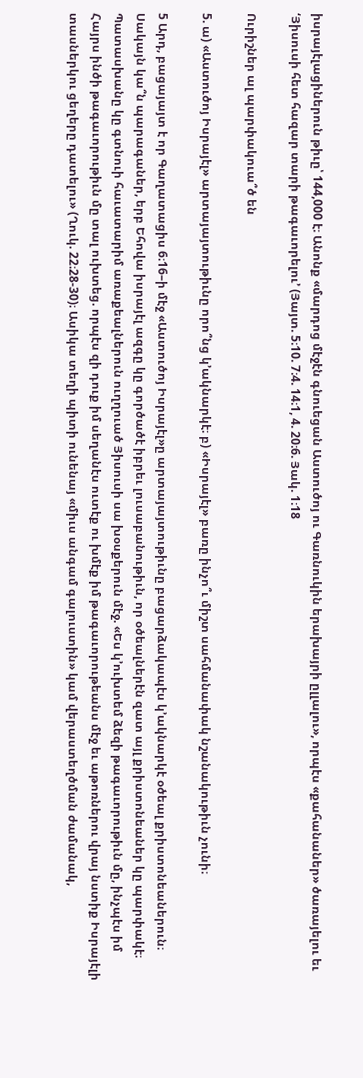իսրայէլացիներուն թիւը՝ 144,000 է։ Անոնք «մարդոց մէջէն գնուեցան Աստուծոյ ու Գառնուկին երախայրի ըլլալու», որպէս «քահանաներ» ծառայելու եւ ‘Յիսուսի հետ հազար տարի թագաւորելու’ (Յայտ. 5։10. 7։4. 14։1, 4. 20։6. Յակ. 1։18

Ուրիշներ ալ պարփակուա՞ծ են

5. ա) «Աստուծոյ Իսրայէլ» արտայայտութիւնը որո՞նց կ’ակնարկէ։ բ) «Իսրայէլ» բառը ինչո՞ւ միշտ սահմանափակ նշանակութիւն չունի։

5 Արդ, բացայայտ է որ Գաղատացիս 6։16–ի մէջ «Աստուծոյ Իսրայէլ»ը արտայայտութիւնը բացարձակապէս կ’ակնարկէ օծեալ քրիստոնեաներուն։ Սակայն կա՞ն պարագաներ, երբ Եհովա իսրայէլ ազգը կը գործածէ իբրեւ լուսաբանութիւն, որ օծեալներէն զատ այլ քրիստոնեաներ կը պարփակէ։ Պատասխանը կը գտնուի հաւատարիմ առաքեալներուն ուղղուած Յիսուսի սա խօսքերուն մէջ. «Ես կ’ուխտեմ ձեզի թագաւորութիւն մը, ինչպէս իմ Հայրս ինծի թագաւորութիւն մը տալ ուխտեց. որպէս զի դուք իմ սեղանէս ուտէք ու խմէք իմ թագաւորութեանս մէջ եւ աթոռներու վրայ նստիք Իսրայէլի տասներկու ցեղերը դատելու» (Ղուկ. 22։28-30)։ Ասիկա տեղի պիտի ունենայ «միւս անգամ գալուստին» կամ վերաստեղծման ժամանակ,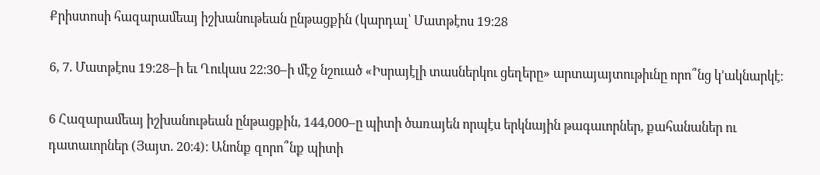Քրիստոսի հազարամեայ իշխանութեան ընթացքին (կարդալ՝ Մատթէոս 19։28

6, 7. Մատթէոս 19։28–ի եւ Ղուկաս 22։30–ի մէջ նշուած «Իսրայէլի տասներկու ցեղերը» արտայայտութիւնը որո՞նց կ’ակնարկէ։

6 Հազարամեայ իշխանութեան ընթացքին, 144,000–ը պիտի ծառայեն որպէս երկնային թագաւորներ, քահանաներ ու դատաւորներ (Յայտ. 20։4)։ Անոնք զորո՞նք պիտի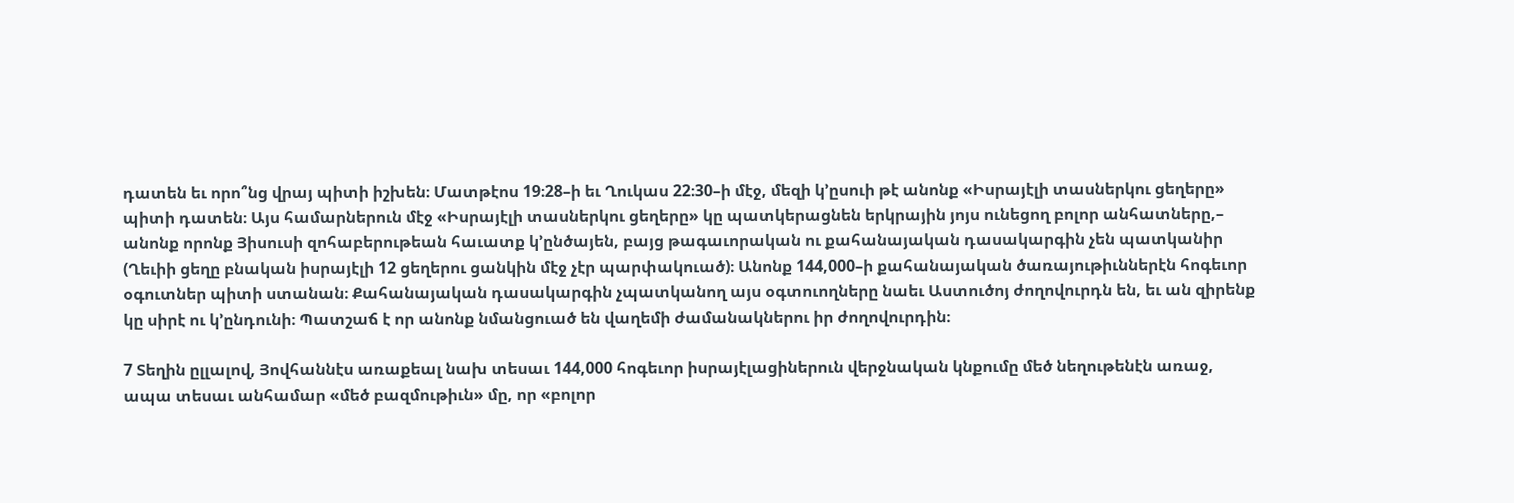դատեն եւ որո՞նց վրայ պիտի իշխեն։ Մատթէոս 19։28–ի եւ Ղուկաս 22։30–ի մէջ, մեզի կ’ըսուի թէ անոնք «Իսրայէլի տասներկու ցեղերը» պիտի դատեն։ Այս համարներուն մէջ «Իսրայէլի տասներկու ցեղերը» կը պատկերացնեն երկրային յոյս ունեցող բոլոր անհատները,– անոնք որոնք Յիսուսի զոհաբերութեան հաւատք կ’ընծայեն, բայց թագաւորական ու քահանայական դասակարգին չեն պատկանիր (Ղեւիի ցեղը բնական իսրայէլի 12 ցեղերու ցանկին մէջ չէր պարփակուած)։ Անոնք 144,000–ի քահանայական ծառայութիւններէն հոգեւոր օգուտներ պիտի ստանան։ Քահանայական դասակարգին չպատկանող այս օգտուողները նաեւ Աստուծոյ ժողովուրդն են, եւ ան զիրենք կը սիրէ ու կ’ընդունի։ Պատշաճ է որ անոնք նմանցուած են վաղեմի ժամանակներու իր ժողովուրդին։

7 Տեղին ըլլալով, Յովհաննէս առաքեալ նախ տեսաւ 144,000 հոգեւոր իսրայէլացիներուն վերջնական կնքումը մեծ նեղութենէն առաջ, ապա տեսաւ անհամար «մեծ բազմութիւն» մը, որ «բոլոր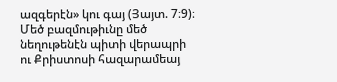ազգերէն» կու գայ (Յայտ. 7։9)։ Մեծ բազմութիւնը մեծ նեղութենէն պիտի վերապրի ու Քրիստոսի հազարամեայ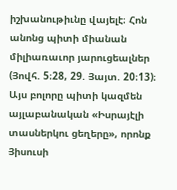իշխանութիւնը վայելէ։ Հոն անոնց պիտի միանան միլիառաւոր յարուցեալներ (Յովհ. 5։28, 29. Յայտ. 20։13)։ Այս բոլորը պիտի կազմեն այլաբանական «Իսրայէլի տասներկու ցեղերը», որոնք Յիսուսի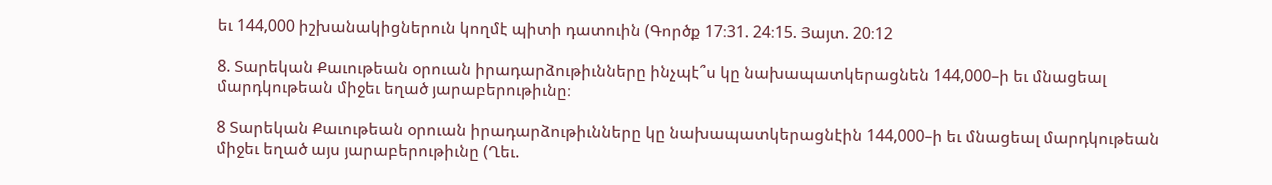եւ 144,000 իշխանակիցներուն կողմէ պիտի դատուին (Գործք 17։31. 24։15. Յայտ. 20։12

8. Տարեկան Քաւութեան օրուան իրադարձութիւնները ինչպէ՞ս կը նախապատկերացնեն 144,000–ի եւ մնացեալ մարդկութեան միջեւ եղած յարաբերութիւնը։

8 Տարեկան Քաւութեան օրուան իրադարձութիւնները կը նախապատկերացնէին 144,000–ի եւ մնացեալ մարդկութեան միջեւ եղած այս յարաբերութիւնը (Ղեւ.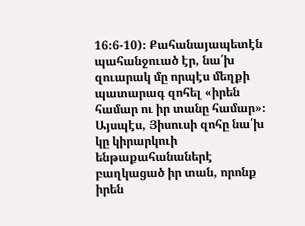16։6-10)։ Քահանայապետէն պահանջուած էր, նա՛խ զուարակ մը որպէս մեղքի պատարագ զոհել «իրեն համար ու իր տանը համար»։ Այսպէս, Յիսուսի զոհը նա՛խ կը կիրարկուի ենթաքահանաներէ բաղկացած իր տան, որոնք իրեն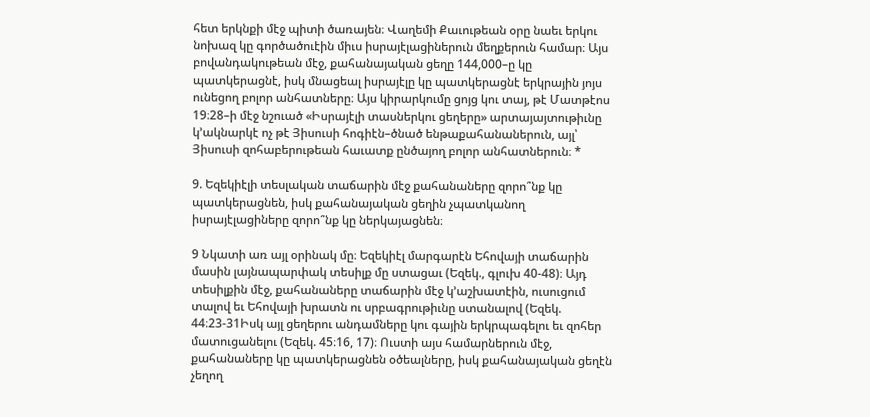հետ երկնքի մէջ պիտի ծառայեն։ Վաղեմի Քաւութեան օրը նաեւ երկու նոխազ կը գործածուէին միւս իսրայէլացիներուն մեղքերուն համար։ Այս բովանդակութեան մէջ, քահանայական ցեղը 144,000–ը կը պատկերացնէ, իսկ մնացեալ իսրայէլը կը պատկերացնէ երկրային յոյս ունեցող բոլոր անհատները։ Այս կիրարկումը ցոյց կու տայ, թէ Մատթէոս 19։28–ի մէջ նշուած «Իսրայէլի տասներկու ցեղերը» արտայայտութիւնը կ’ակնարկէ ոչ թէ Յիսուսի հոգիէն–ծնած ենթաքահանաներուն, այլ՝ Յիսուսի զոհաբերութեան հաւատք ընծայող բոլոր անհատներուն։ *

9. Եզեկիէլի տեսլական տաճարին մէջ քահանաները զորո՞նք կը պատկերացնեն, իսկ քահանայական ցեղին չպատկանող իսրայէլացիները զորո՞նք կը ներկայացնեն։

9 Նկատի առ այլ օրինակ մը։ Եզեկիէլ մարգարէն Եհովայի տաճարին մասին լայնապարփակ տեսիլք մը ստացաւ (Եզեկ., գլուխ 40-48)։ Այդ տեսիլքին մէջ, քահանաները տաճարին մէջ կ’աշխատէին, ուսուցում տալով եւ Եհովայի խրատն ու սրբագրութիւնը ստանալով (Եզեկ. 44։23-31Իսկ այլ ցեղերու անդամները կու գային երկրպագելու եւ զոհեր մատուցանելու (Եզեկ. 45։16, 17)։ Ուստի այս համարներուն մէջ, քահանաները կը պատկերացնեն օծեալները, իսկ քահանայական ցեղէն չեղող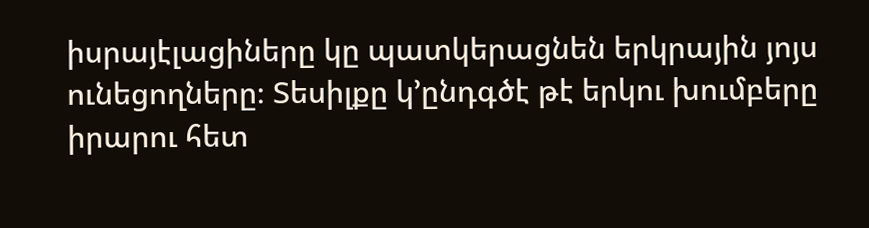իսրայէլացիները կը պատկերացնեն երկրային յոյս ունեցողները։ Տեսիլքը կ’ընդգծէ թէ երկու խումբերը իրարու հետ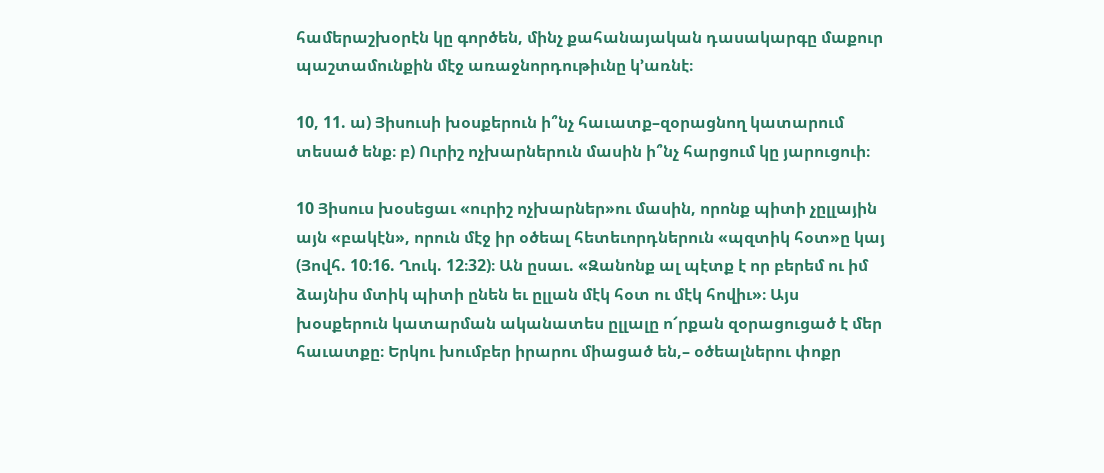համերաշխօրէն կը գործեն, մինչ քահանայական դասակարգը մաքուր պաշտամունքին մէջ առաջնորդութիւնը կ’առնէ։

10, 11. ա) Յիսուսի խօսքերուն ի՞նչ հաւատք–զօրացնող կատարում տեսած ենք։ բ) Ուրիշ ոչխարներուն մասին ի՞նչ հարցում կը յարուցուի։

10 Յիսուս խօսեցաւ «ուրիշ ոչխարներ»ու մասին, որոնք պիտի չըլլային այն «բակէն», որուն մէջ իր օծեալ հետեւորդներուն «պզտիկ հօտ»ը կայ (Յովհ. 10։16. Ղուկ. 12։32)։ Ան ըսաւ. «Զանոնք ալ պէտք է որ բերեմ ու իմ ձայնիս մտիկ պիտի ընեն եւ ըլլան մէկ հօտ ու մէկ հովիւ»։ Այս խօսքերուն կատարման ականատես ըլլալը ո՜րքան զօրացուցած է մեր հաւատքը։ Երկու խումբեր իրարու միացած են,– օծեալներու փոքր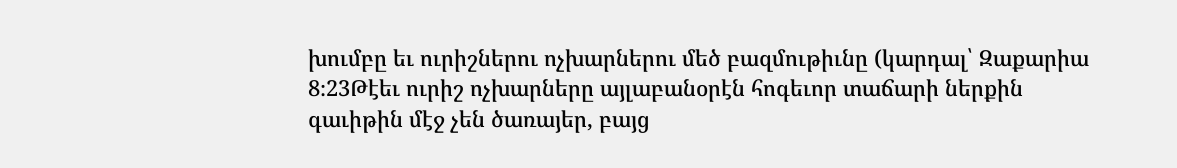խումբը եւ ուրիշներու ոչխարներու մեծ բազմութիւնը (կարդալ՝ Զաքարիա 8։23Թէեւ ուրիշ ոչխարները այլաբանօրէն հոգեւոր տաճարի ներքին գաւիթին մէջ չեն ծառայեր, բայց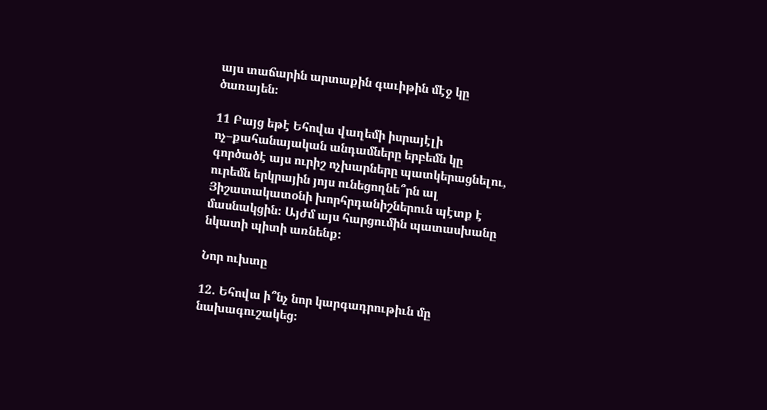այս տաճարին արտաքին գաւիթին մէջ կը ծառայեն։

11 Բայց եթէ Եհովա վաղեմի իսրայէլի ոչ–քահանայական անդամները երբեմն կը գործածէ այս ուրիշ ոչխարները պատկերացնելու, ուրեմն երկրային յոյս ունեցողնե՞րն ալ Յիշատակատօնի խորհրդանիշներուն պէտք է մասնակցին։ Այժմ այս հարցումին պատասխանը նկատի պիտի առնենք։

Նոր ուխտը

12. Եհովա ի՞նչ նոր կարգադրութիւն մը նախագուշակեց։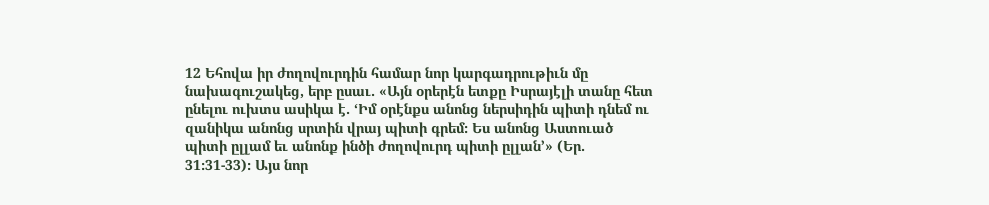12 Եհովա իր ժողովուրդին համար նոր կարգադրութիւն մը նախագուշակեց, երբ ըսաւ. «Այն օրերէն ետքը Իսրայէլի տանը հետ ընելու ուխտս ասիկա է. ‘Իմ օրէնքս անոնց ներսիդին պիտի դնեմ ու զանիկա անոնց սրտին վրայ պիտի գրեմ։ Ես անոնց Աստուած պիտի ըլլամ եւ անոնք ինծի ժողովուրդ պիտի ըլլան’» (Եր. 31։31-33)։ Այս նոր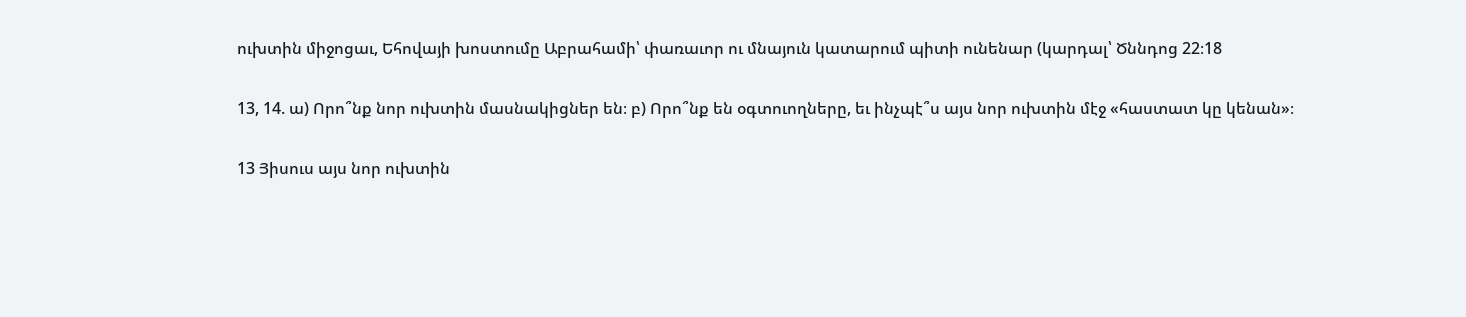ուխտին միջոցաւ, Եհովայի խոստումը Աբրահամի՝ փառաւոր ու մնայուն կատարում պիտի ունենար (կարդալ՝ Ծննդոց 22։18

13, 14. ա) Որո՞նք նոր ուխտին մասնակիցներ են։ բ) Որո՞նք են օգտուողները, եւ ինչպէ՞ս այս նոր ուխտին մէջ «հաստատ կը կենան»։

13 Յիսուս այս նոր ուխտին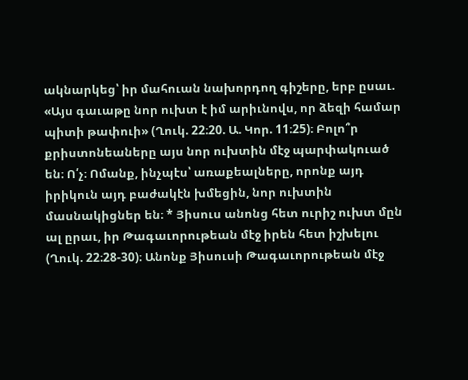ակնարկեց՝ իր մահուան նախորդող գիշերը, երբ ըսաւ. «Այս գաւաթը նոր ուխտ է իմ արիւնովս, որ ձեզի համար պիտի թափուի» (Ղուկ. 22։20. Ա. Կոր. 11։25)։ Բոլո՞ր քրիստոնեաները այս նոր ուխտին մէջ պարփակուած են։ Ո՛չ։ Ոմանք, ինչպէս՝ առաքեալները, որոնք այդ իրիկուն այդ բաժակէն խմեցին, նոր ուխտին մասնակիցներ են։ * Յիսուս անոնց հետ ուրիշ ուխտ մըն ալ ըրաւ, իր Թագաւորութեան մէջ իրեն հետ իշխելու (Ղուկ. 22։28-30)։ Անոնք Յիսուսի Թագաւորութեան մէջ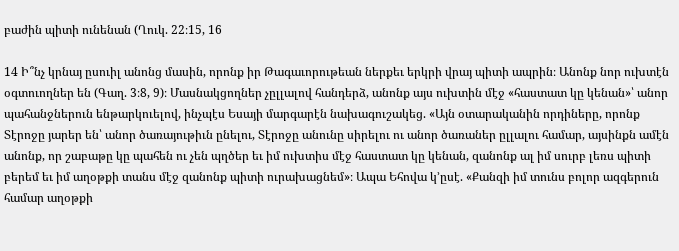բաժին պիտի ունենան (Ղուկ. 22։15, 16

14 Ի՞նչ կրնայ ըսուիլ անոնց մասին, որոնք իր Թագաւորութեան ներքեւ երկրի վրայ պիտի ապրին։ Անոնք նոր ուխտէն օգտուողներ են (Գաղ. 3։8, 9)։ Մասնակցողներ չըլլալով հանդերձ, անոնք այս ուխտին մէջ «հաստատ կը կենան»՝ անոր պահանջներուն ենթարկուելով, ինչպէս Եսայի մարգարէն նախագուշակեց. «Այն օտարականին որդիները, որոնք Տէրոջը յարեր են՝ անոր ծառայութիւն ընելու, Տէրոջը անունը սիրելու ու անոր ծառաներ ըլլալու համար, այսինքն ամէն անոնք, որ շաբաթը կը պահեն ու չեն պղծեր եւ իմ ուխտիս մէջ հաստատ կը կենան, զանոնք ալ իմ սուրբ լեռս պիտի բերեմ եւ իմ աղօթքի տանս մէջ զանոնք պիտի ուրախացնեմ»։ Ապա Եհովա կ’ըսէ. «Քանզի իմ տունս բոլոր ազգերուն համար աղօթքի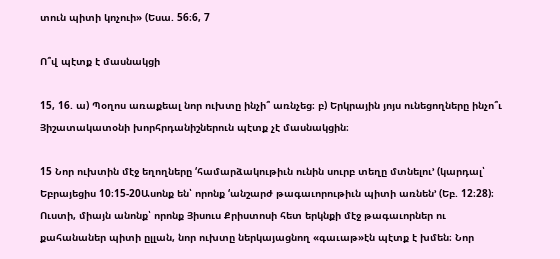տուն պիտի կոչուի» (Եսա. 56։6, 7

Ո՞վ պէտք է մասնակցի

15, 16. ա) Պօղոս առաքեալ նոր ուխտը ինչի՞ առնչեց։ բ) Երկրային յոյս ունեցողները ինչո՞ւ Յիշատակատօնի խորհրդանիշներուն պէտք չէ մասնակցին։

15 Նոր ուխտին մէջ եղողները ‘համարձակութիւն ունին սուրբ տեղը մտնելու’ (կարդալ՝ Եբրայեցիս 10։15-20Ասոնք են՝ որոնք ‘անշարժ թագաւորութիւն պիտի առնեն’ (Եբ. 12։28)։ Ուստի, միայն անոնք՝ որոնք Յիսուս Քրիստոսի հետ երկնքի մէջ թագաւորներ ու քահանաներ պիտի ըլլան, նոր ուխտը ներկայացնող «գաւաթ»էն պէտք է խմեն։ Նոր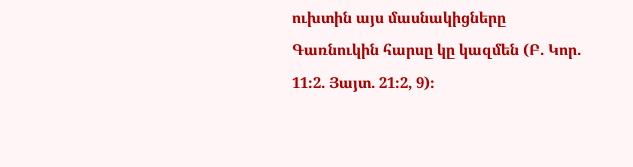ուխտին այս մասնակիցները Գառնուկին հարսը կը կազմեն (Բ. Կոր. 11։2. Յայտ. 21։2, 9)։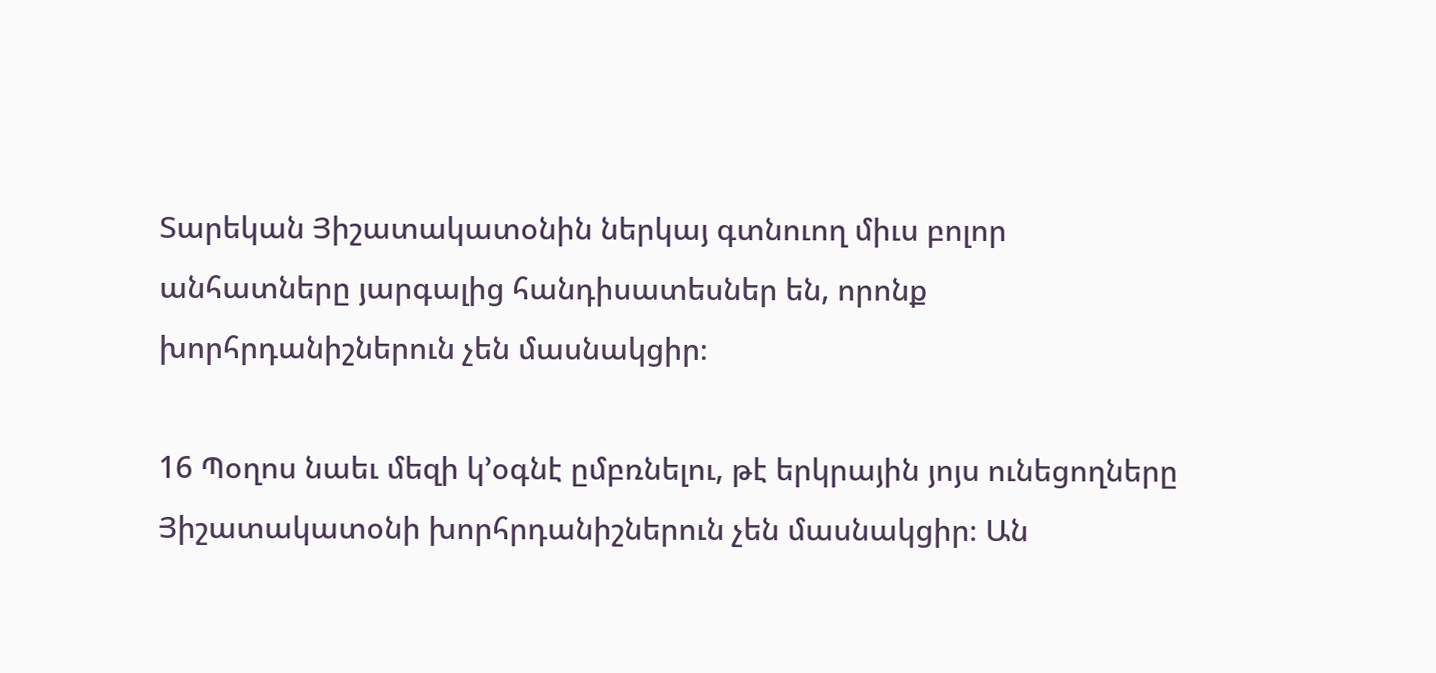Տարեկան Յիշատակատօնին ներկայ գտնուող միւս բոլոր անհատները յարգալից հանդիսատեսներ են, որոնք խորհրդանիշներուն չեն մասնակցիր։

16 Պօղոս նաեւ մեզի կ’օգնէ ըմբռնելու, թէ երկրային յոյս ունեցողները Յիշատակատօնի խորհրդանիշներուն չեն մասնակցիր։ Ան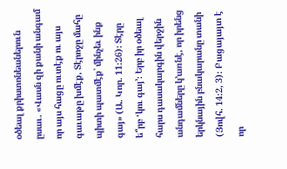օծեալ քրիստոնեաներուն ըսաւ. «Վասն զի քանի անգամ որ այս հացը ուտէք ու այս գաւաթը խմէք, Տէրոջը մահը պիտի պատմէք՝ մինչեւ ինք գայ» (Ա. Կոր. 11։26)։ Տէրը ե՞րբ ‘կու գայ’։ Երբ իր օծեալ հարս դասակարգին վերջին անդամները կ’առնէ, որ իրենց երկնային բնակարանը տանի (Յովհ. 14։2, 3)։ Բացայայտ է որ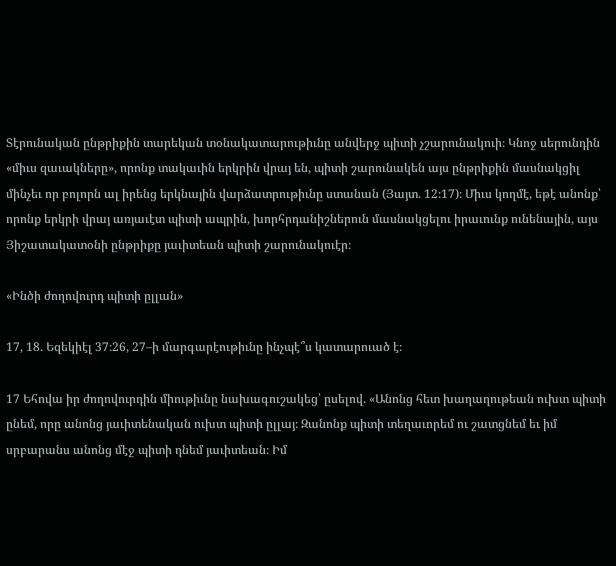Տէրունական ընթրիքին տարեկան տօնակատարութիւնը անվերջ պիտի չշարունակուի։ Կնոջ սերունդին «միւս զաւակները», որոնք տակաւին երկրին վրայ են, պիտի շարունակեն այս ընթրիքին մասնակցիլ մինչեւ որ բոլորն ալ իրենց երկնային վարձատրութիւնը ստանան (Յայտ. 12։17)։ Միւս կողմէ, եթէ անոնք՝ որոնք երկրի վրայ առյաւէտ պիտի ապրին, խորհրդանիշներուն մասնակցելու իրաւունք ունենային, այս Յիշատակատօնի ընթրիքը յաւիտեան պիտի շարունակուէր։

«Ինծի ժողովուրդ պիտի ըլլան»

17, 18. Եզեկիէլ 37։26, 27–ի մարգարէութիւնը ինչպէ՞ս կատարուած է։

17 Եհովա իր ժողովուրդին միութիւնը նախագուշակեց՝ ըսելով. «Անոնց հետ խաղաղութեան ուխտ պիտի ընեմ, որը անոնց յաւիտենական ուխտ պիտի ըլլայ։ Զանոնք պիտի տեղաւորեմ ու շատցնեմ եւ իմ սրբարանս անոնց մէջ պիտի դնեմ յաւիտեան։ Իմ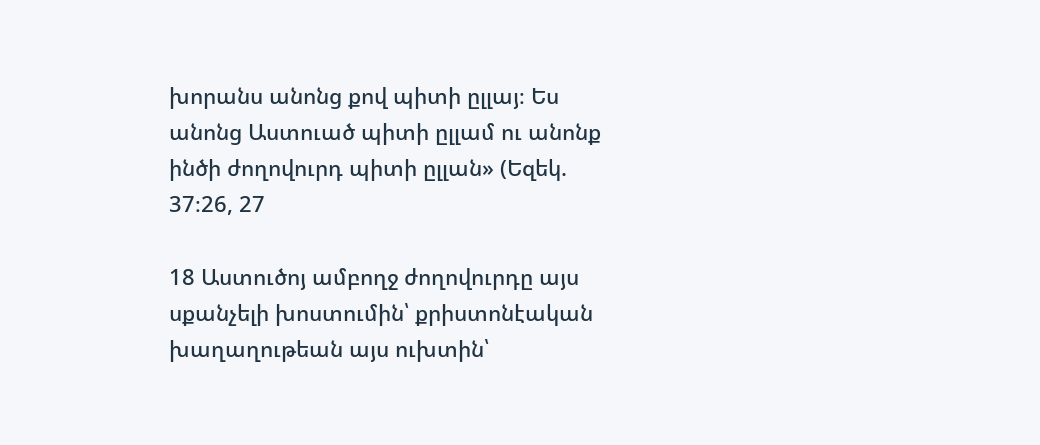խորանս անոնց քով պիտի ըլլայ։ Ես անոնց Աստուած պիտի ըլլամ ու անոնք ինծի ժողովուրդ պիտի ըլլան» (Եզեկ. 37։26, 27

18 Աստուծոյ ամբողջ ժողովուրդը այս սքանչելի խոստումին՝ քրիստոնէական խաղաղութեան այս ուխտին՝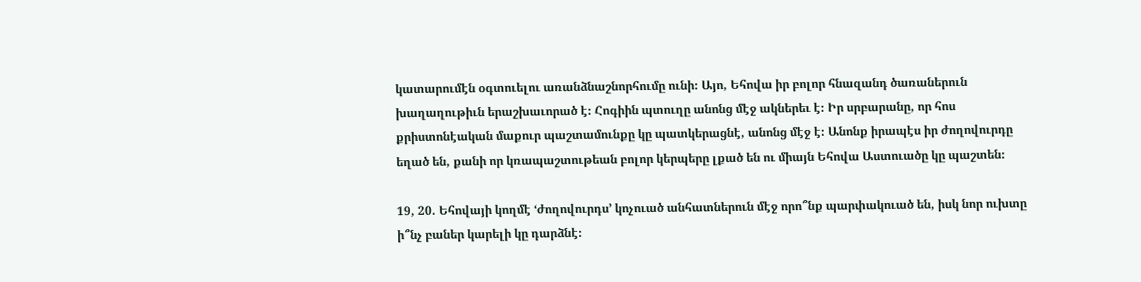կատարումէն օգտուելու առանձնաշնորհումը ունի։ Այո, Եհովա իր բոլոր հնազանդ ծառաներուն խաղաղութիւն երաշխաւորած է։ Հոգիին պտուղը անոնց մէջ ակներեւ է։ Իր սրբարանը, որ հոս քրիստոնէական մաքուր պաշտամունքը կը պատկերացնէ, անոնց մէջ է։ Անոնք իրապէս իր ժողովուրդը եղած են, քանի որ կռապաշտութեան բոլոր կերպերը լքած են ու միայն Եհովա Աստուածը կը պաշտեն։

19, 20. Եհովայի կողմէ ‘ժողովուրդս’ կոչուած անհատներուն մէջ որո՞նք պարփակուած են, իսկ նոր ուխտը ի՞նչ բաներ կարելի կը դարձնէ։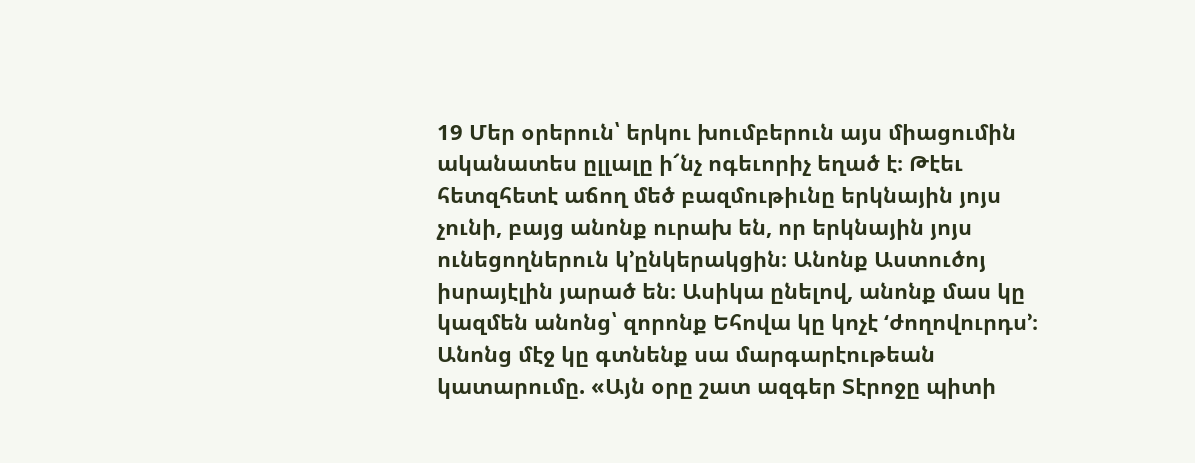19 Մեր օրերուն՝ երկու խումբերուն այս միացումին ականատես ըլլալը ի՜նչ ոգեւորիչ եղած է։ Թէեւ հետզհետէ աճող մեծ բազմութիւնը երկնային յոյս չունի, բայց անոնք ուրախ են, որ երկնային յոյս ունեցողներուն կ’ընկերակցին։ Անոնք Աստուծոյ իսրայէլին յարած են։ Ասիկա ընելով, անոնք մաս կը կազմեն անոնց՝ զորոնք Եհովա կը կոչէ ‘ժողովուրդս’։ Անոնց մէջ կը գտնենք սա մարգարէութեան կատարումը. «Այն օրը շատ ազգեր Տէրոջը պիտի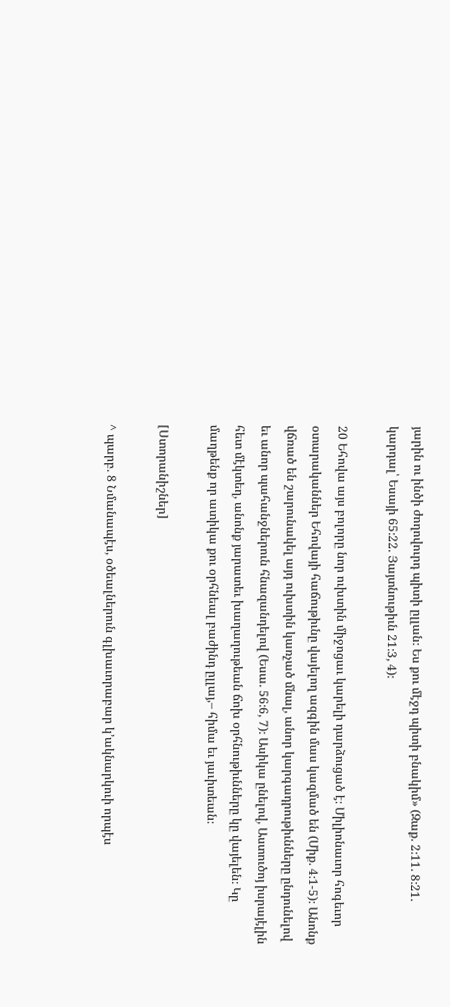յարին ու ինծի ժողովուրդ պիտի ըլլան։ Ես քու մէջդ պիտի բնակիմ» (Զաք. 2։11. 8։21. կարդալ՝ Եսայի 65։22. Յայտնութիւն 21։3, 4)։

20 Եհովա այս բոլորը նոր ուխտին միջոցաւ կարելի դարձուցած է։ Միլիոնաւոր հոգեւոր օտարականներ Եհովայի հաճութիւնը վայելող ազգին մաս կազմած են (Միք. 4։1-5)։ Անոնք վճռած են շարունակել այդ ուխտին կառչած մնալ, անոր կարգադրութիւնները ընդունելով եւ անոր պահանջներուն հնազանդելով (Եսա. 56։6, 7)։ Ասիկա ընելով, Աստուծոյ իսրայէլին հետ մէկտեղ, անոնք յարատեւ խաղաղութեան ճոխ օրհնութիւնները կը վայելեն։ Կը մաղթենք որ ատիկա քու օրհնեալ բաժինդ ըլլայ,– հիմա եւ յաւիտեան։

[Ստորանիշներ]

^ պարբ. 8 Նմանապէս, օծեալներուն գլխաւորաբար կ’ակնարկուի որպէս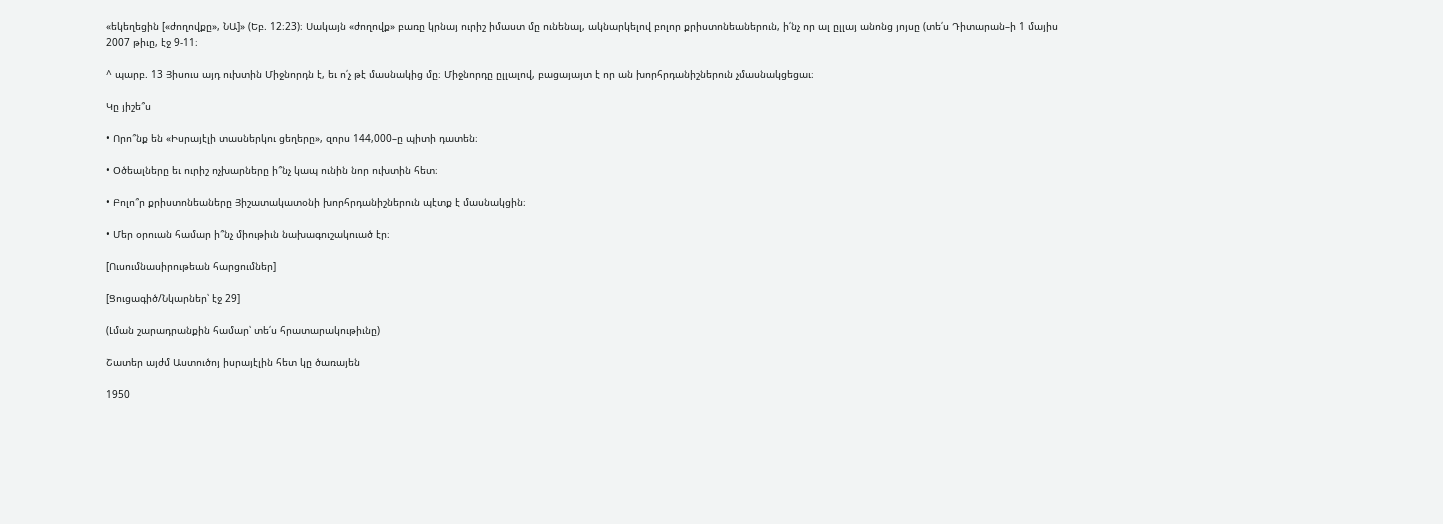«եկեղեցին [«ժողովքը», ՆԱ]» (Եբ. 12։23)։ Սակայն «ժողովք» բառը կրնայ ուրիշ իմաստ մը ունենալ, ակնարկելով բոլոր քրիստոնեաներուն, ի՛նչ որ ալ ըլլայ անոնց յոյսը (տե՛ս Դիտարան–ի 1 մայիս 2007 թիւը, էջ 9-11։

^ պարբ. 13 Յիսուս այդ ուխտին Միջնորդն է, եւ ո՛չ թէ մասնակից մը։ Միջնորդը ըլլալով, բացայայտ է որ ան խորհրդանիշներուն չմասնակցեցաւ։

Կը յիշե՞ս

• Որո՞նք են «Իսրայէլի տասներկու ցեղերը», զորս 144,000–ը պիտի դատեն։

• Օծեալները եւ ուրիշ ոչխարները ի՞նչ կապ ունին նոր ուխտին հետ։

• Բոլո՞ր քրիստոնեաները Յիշատակատօնի խորհրդանիշներուն պէտք է մասնակցին։

• Մեր օրուան համար ի՞նչ միութիւն նախագուշակուած էր։

[Ուսումնասիրութեան հարցումներ]

[Ցուցագիծ/Նկարներ՝ էջ 29]

(Լման շարադրանքին համար՝ տե՛ս հրատարակութիւնը)

Շատեր այժմ Աստուծոյ իսրայէլին հետ կը ծառայեն

1950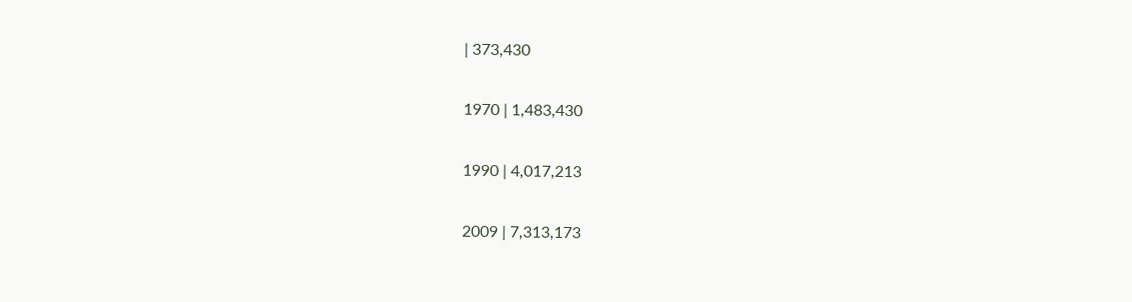| 373,430

1970 | 1,483,430

1990 | 4,017,213

2009 | 7,313,173